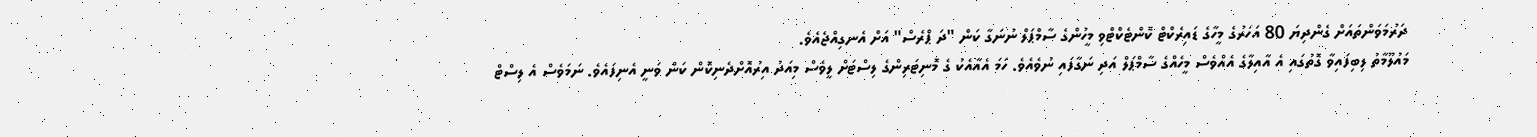ދަރުމަވަންތައަށް ގެންދިޔަ 80 އަހަރުގެ މީހާގެ ޑައިރެކްޓް ކޮންޓެކްޓްވި މީހުންގެ ސާމްޕަލް ނުނަގާ ކަން "ދަ ޕްރެސް" އަށް އެނގިއްޖެއެވެ.
މައުލޫމާތު ލިބިފައިވާ ގޮތުގައި އެ އާއިލާގެ އެއްވެސް މީހެއްގެ ސާމްޕަލް އަދި ނަގާފައި ނުވެއެވެ. ހަމަ އެއާއެކު ގެ މޮނިޓަރިންގެ ލިސްޓަށް ލީވެސް މިއަދު އިރުއޮށްދެނިކޮން ކަން ވަނީ އެނިފައެވެ. ނަމަވެސް އެ ލިސްޓް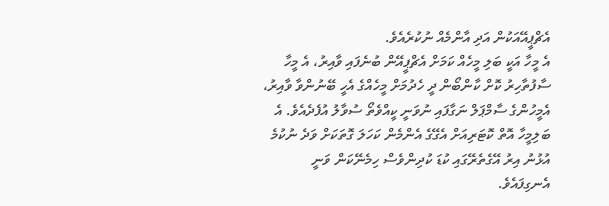އެޗްޕީއޭއަކުން އަދި އާންމެއް ނުކުރެއެވެ.
އެ މީހާ އަކީ ބަލި މީހެއް ކަމަށް އެޗްޕީއޭން ބުނެފައި ވާއިރު، އެ މީހާ ސާފުތާހިރު ކޮށް ކާންބޯން ދީ ހެދުމަށް މީހެއްގެ އެހީ ބޭނުންވާ ވާއިރު، އެމީހުންގެ ސާމްޕަލް ނަގާފައި ނުވަނީ ކީއްވެތޯ ސުވާލު އުފެދެއެވެ. އެ ބަލިމީހާ އޮތް ކޮޓަރިއަށް އެގޭގެ އެންމެން ކަހަލަ ގޮތަކަށް ވަދެ ނުކުމެ އުޅުނު އިރު އޭގެތެރޭގައި ކުޑަ ކުދިންވެސް ހިމެނޭކަން ވަނީ އެނގިފައެވެ.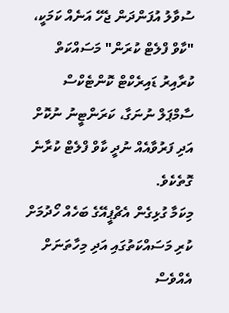ސުވާލު އުފަންދަން ޖެހޭ އަނެއް ކަމަކީ، "ކާވް ފްލެޓް ކުރަން" މަސައްކަތް ކުރާއިރު ޑައިރެކްޓް ކޮންޓެކްސް ސާމްޕަލް ނުނަގާ، ކަރަންޓީނު ނުކޮށް އަދި ފަރުވާއެއް ނުދީ ކާވް ފްލެޓް ކުރާނެ ގޮތެކެވެ.
މިކަމާ ގުޅިގެން އެޗްޕީއޭގެ ބަހެއް ހޯދުމަށް ކުރި މަސައްކަތުގައި އަދި މިހާތަނަށް އެއްވެސް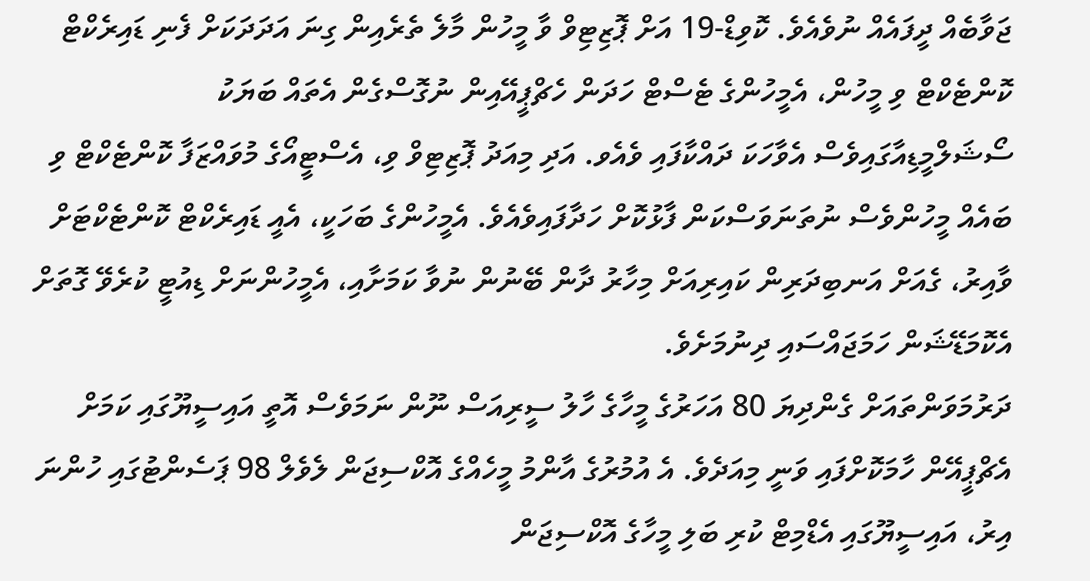ޖަވާބެއް ދީފައެއް ނުވެއެވެ. ކޮވިޑް-19 އަށް ޕޮޒިޓިވް ވާ މީހުން މާލެ ތެރެއިން ގިނަ އަދަދަކަށް ފެނި ޑައިރެކްޓް ކޮންޓެކްޓް ވި މީހުން، އެމީހުންގެ ޓެސްޓް ހަދަން ހެޗްޕީއޭއިން ނުގޮސްގެން އެތައް ބަޔަކު ސޯޝަލްމީޑިއާގައިވެސް އެވާހަކަ ދައްކާފައި ވެއެވ. އަދި މިއަދު ޕޮޒިޓިވް ވި، އެސްޓީއޯގެ މުވައްޒަފާ ކޮންޓެކްޓް ވި ބައެއް މީހުންވެސް ނުތަނަވަސްކަން ފާޅުކޮށް ހަދާފައިވެއެވެ. އެމީހުންގެ ބަހަކީ، އެއީ ޑައިރެކްޓް ކޮންޓެކްޓަށް ވާއިރު، ގެއަށް އަނބިދަރިން ކައިރިއަށް މިހާރު ދާން ބޭނުން ނުވާ ކަމަށާއި، އެމީހުންނަށް ޑިއުޓީ ކުރެވޭ ގޮތަށް އެކޮމަޑޭޝަން ހަމަޖައްސައި ދިނުމަށެވެ.
ދަރުމަވަންތައަށް ގެންދިޔަ 80 އަހަރުގެ މީހާގެ ހާލު ސީރިއަސް ނޫން ނަމަވެސް އޮތީ އައިސީޔޫގައި ކަމަށް އެޗްޕީއޭން ހާމަކޮށްފައި ވަނީ މިއަދެވެ. އެ އުމުރުގެ އާންމު މީހެއްގެ އޮކްސިޖަން ލެވެލް 98 ޕަސެންޓުގައި ހުންނަ އިރު، އައިސީޔޫގައި އެޑްމިޓް ކުރި ބަލި މީހާގެ އޮކްސިޖަން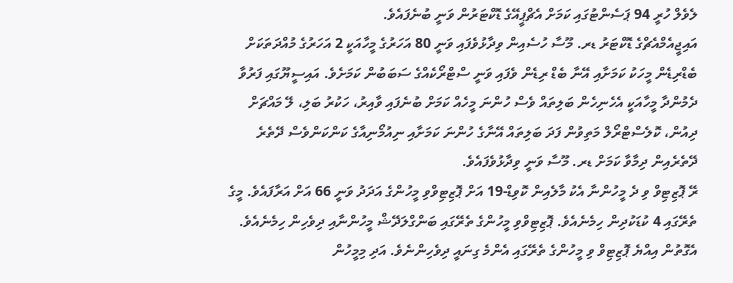ލެވެލް ހުރީ 94 ޕަސެންޓުގައި ކަމަށް އެޗްޕީއޭގެ ޑޮކްޓަރުން ވަނީ ބުނެފައެވެ.
އައިޖީއެމްއެޗްގެ ޑޮކްޓަރު ޑރ. މޫސާ ހުސެއިން ވިދާޅުވެފައި ވަނީ 80 އަހަރުގެ މީހާއަކީ 2 އަހަރުގެ މުއްދަތަކަށް ބެޑްރިޑެން މީހަކު ކަމަށާއި އޭނާ ބެޑް ރިޑެން ވެފައި ވަނީ ސްޓްރޯކެއްގެ ސަބަބުން ކަމަށެވެ. އައިސީޔޫގައި ފަރުވާ ދެމުންދާ މީހާއަކީ އެހެނިހެން ބަލިތައް ވެސް ހުންނަ މީހެއް ކަމަށް ބުނެފައި ވާއިރު، ހަކުރު ބަލި، ލޭ މައްޗަށް ދިއުން، ކޮލެސްޓްރޯލް މަތިވުން ފަދަ ބަލިތައް އޭނާގެ ހުންނަ ކަމަށާއި ނިއުމޯނިއާގެ ކަންކަންވެސް ދޭތެރެ ދޭތެރެއިން ދިމާވާ ކަމަށް ޑރ. މޫސާ ވަނީ ވިދާޅުވެފައެވެ.
ރޭ ޕޮޒިޓިވް ވި ދެ މީހުންނާ އެކު މާލެއިން ކޮވިޑް-19 އަށް ޕޮޒިޓިވްވި މީހުންގެ އަދަދު ވަނީ 66 އަށް އަރާފައެވެ. މީގެ ތެރޭގައި 4 ކުޑަކުދިން ހިމެނެއެވެ. ޕޮޒިޓިވްވި މީހުންގެ ތެރޭގައި ބަންގްލަދޭޝް މީހުންނާއި ދިވެހިން ހިމެނެއެވެ. އެގޮތުން އިއްޔެ ޕޮޒިޓިވް ވި މީހުންގެ ތެރޭގައި އެންމެ ގިނައީ ދިވެހިންނެވެ. އަދި މިމީހުން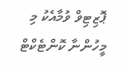ޕޮޒިޓިވް ވުމާއެކު މި މީހުންނާ ކޮންޓެކްޓް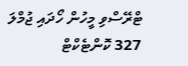ޓްރޭސްވި މީހުން ހޯދައި ޖުމްލަ 327 ކޮންޓެކްޓް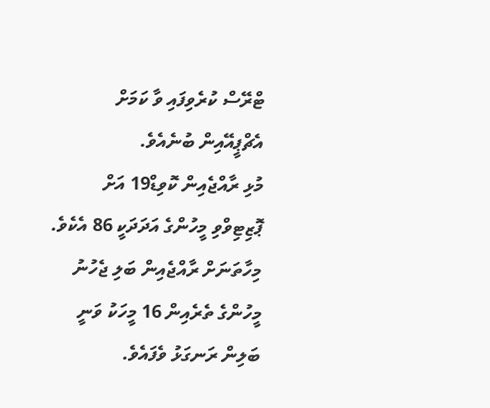ޓްރޭސް ކުރެވިފައި ވާ ކަމަށް އެޗްޕީއޭއިން ބުނެއެވެ.
މުޅި ރާއްޖެއިން ކޮވިޑް19 އަށް ޕޮޒިޓިވްވި މީހުންގެ އަދަދަކީ 86 އެކެވެ. މިހާތަނަށް ރާއްޖެއިން ބަލި ޖެހުނު މީހުންގެ ތެރެއިން 16 މީހަކު ވަނީ ބަލިން ރަނގަޅު ވެފައެވެ.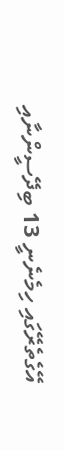އޭގެތެރޭގައި ހިމެނެނީ 13 ބިދޭސީންނާއި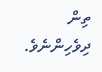ތިން ދިވެހިންނެވެ.